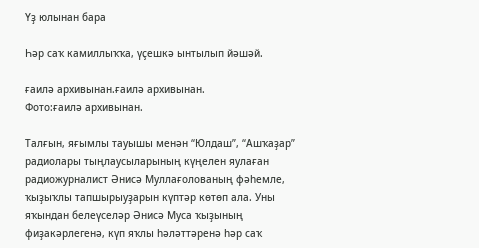Үҙ юлынан бара

Һәр саҡ камиллыҡҡа, үҫешкә ынтылып йәшәй.

ғаилә архивынан.ғаилә архивынан.
Фото:ғаилә архивынан.

Талғын, яғымлы тауышы менән “Юлдаш”, “Ашҡаҙар” радиолары тыңлаусыларының күңелен яулаған радиожурналист Әнисә Муллағолованың фәһемле, ҡыҙыҡлы тапшырыуҙарын күптәр көтөп ала. Уны яҡындан белеүселәр Әнисә Муса ҡыҙының фиҙакәрлегенә, күп яҡлы һәләттәренә һәр саҡ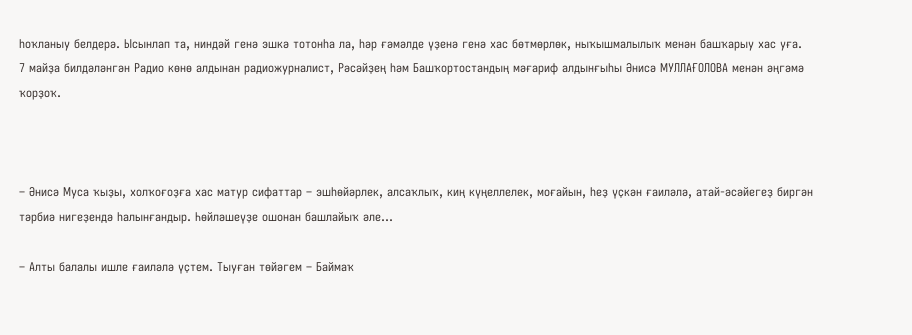һоҡланыу белдерә. Ысынлап та, ниндәй генә эшкә тотонһа ла, һәр ғәмәлде үҙенә генә хас бөтмөрлөк, ныҡышмалылыҡ менән башҡарыу хас уға.            7 майҙа билдәләнгән Радио көнө алдынан радиожурналист, Рәсәйҙең һәм Башҡортостандың мәғариф алдынғыһы Әнисә МУЛЛАҒОЛОВА менән әңгәмә ҡорҙоҡ.



– Әнисә Муса ҡыҙы, холҡоғоҙға хас матур сифаттар – эшһөйәрлек, алсаҡлыҡ, киң күңеллелек, моғайын, һеҙ үҫкән ғаиләлә, атай-әсәйегеҙ биргән тәрбиә нигеҙендә һалынғандыр. Һөйләшеүҙе ошонан башлайыҡ әле...

– Алты балалы ишле ғаиләлә үҫтем. Тыуған төйәгем – Баймаҡ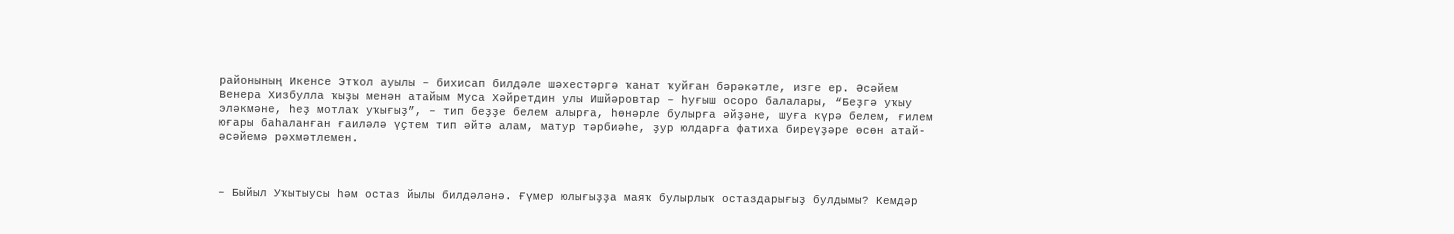районының Икенсе Этҡол ауылы – бихисап билдәле шәхестәргә ҡанат ҡуйған бәрәкәтле, изге ер. Әсәйем Венера Хизбулла ҡыҙы менән атайым Муса Хәйретдин улы Ишйәровтар – һуғыш осоро балалары, “Беҙгә уҡыу эләкмәне, һеҙ мотлаҡ уҡығыҙ”, – тип беҙҙе белем алырға, һөнәрле булырға әйҙәне, шуға күрә белем, ғилем юғары баһаланған ғаиләлә үҫтем тип әйтә алам, матур тәрбиәһе, ҙур юлдарға фатиха биреүҙәре өсөн атай-әсәйемә рәхмәтлемен.



– Быйыл Уҡытыусы һәм остаз йылы билдәләнә. Ғүмер юлығыҙҙа маяҡ булырлыҡ остаздарығыҙ булдымы? Кемдәр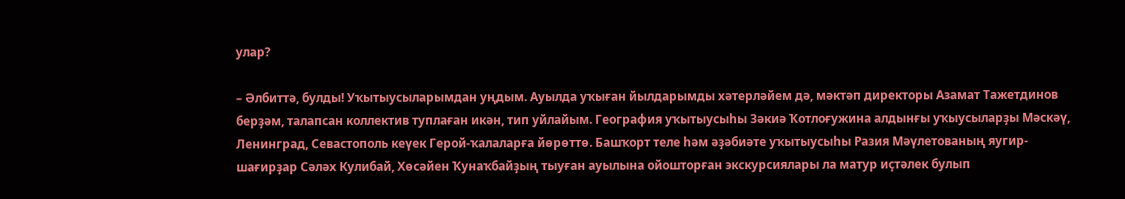улар?

– Әлбиттә, булды! Уҡытыусыларымдан уңдым. Ауылда уҡыған йылдарымды хәтерләйем дә, мәктәп директоры Азамат Тажетдинов берҙәм, талапсан коллектив туплаған икән, тип уйлайым. География уҡытыусыһы Зәкиә Ҡотлоғужина алдынғы уҡыусыларҙы Мәскәү, Ленинград, Севастополь кеүек Герой-ҡалаларға йөрөттө. Башҡорт теле һәм әҙәбиәте уҡытыусыһы Разия Мәүлетованың яугир-шағирҙар Сәләх Кулибай, Хөсәйен Ҡунаҡбайҙың тыуған ауылына ойошторған экскурсиялары ла матур иҫтәлек булып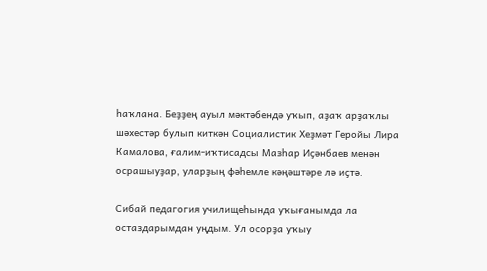һаҡлана. Беҙҙең ауыл мәктәбендә уҡып, аҙаҡ арҙаҡлы шәхестәр булып киткән Социалистик Хеҙмәт Геройы Лира Камалова, ғалим-иҡтисадсы Мазһар Иҫәнбаев менән осрашыуҙар, уларҙың фәһемле кәңәштәре лә иҫтә.

Сибай педагогия училищеһында уҡығанымда ла остаздарымдан уңдым. Ул осорҙа уҡыу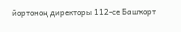йортоноң директоры 112-се Башҡорт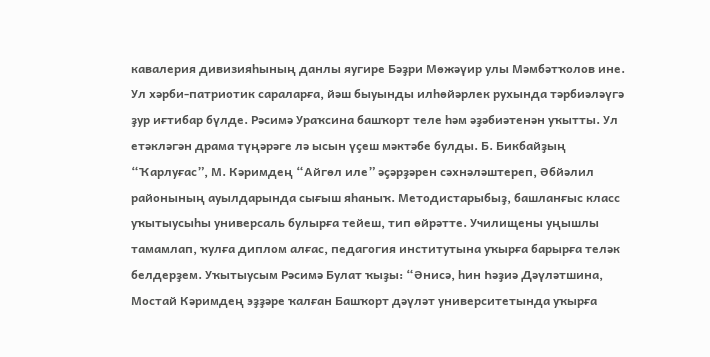кавалерия дивизияһының данлы яугире Бәҙри Мөжәүир улы Мәмбәтҡолов ине. Ул хәрби-патриотик сараларға, йәш быуынды илһөйәрлек рухында тәрбиәләүгә ҙур иғтибар бүлде. Рәсимә Ураҡсина башҡорт теле һәм әҙәбиәтенән уҡытты. Ул етәкләгән драма түңәрәге лә ысын үҫеш мәктәбе булды. Б. Бикбайҙың “Ҡарлуғас”, М. Кәримдең “Айгөл иле” әҫәрҙәрен сәхнәләштереп, Әбйәлил районының ауылдарында сығыш яһаныҡ. Методистарыбыҙ, башланғыс класс уҡытыусыһы универсаль булырға тейеш, тип өйрәтте. Училищены уңышлы тамамлап, ҡулға диплом алғас, педагогия институтына уҡырға барырға теләк белдерҙем. Уҡытыусым Рәсимә Булат ҡыҙы: “Әнисә, һин Һәҙиә Дәүләтшина, Мостай Кәримдең эҙҙәре ҡалған Башҡорт дәүләт университетында уҡырға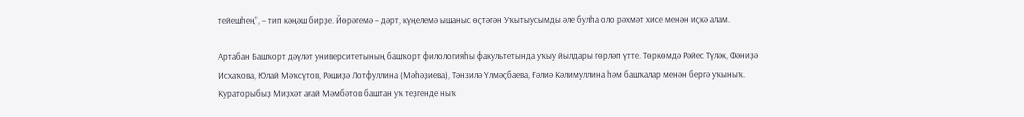тейешһең”, – тип кәңәш бирҙе. Йөрәгемә – дәрт, күңелемә ышаныс өҫтәгән Уҡытыусымды әле булһа оло рәхмәт хисе менән иҫкә алам.

Артабан Башҡорт дәүләт университетының башҡорт филологияһы факультетында уҡыу йылдары гөрләп үтте. Төркөмдә Рәйес Түләк, Фәниҙә Исхаҡова, Юлай Мәҡсүтов, Рәшиҙә Лотфуллина (Мәһәҙиева), Тәнзилә Үлмәҫбаева, Ғәлиә Кәлимуллина һәм башҡалар менән бергә уҡыныҡ. Кураторыбыҙ Миҙхәт ағай Мәмбәтов баштан уҡ теҙгенде ныҡ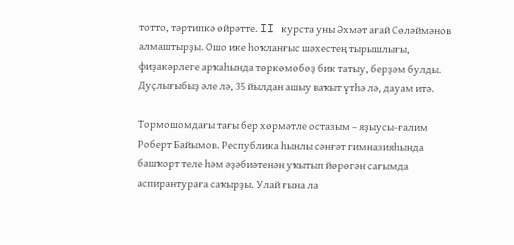тотто, тәртипкә өйрәтте. II курста уны Әхмәт ағай Сөләймәнов алмаштырҙы. Ошо ике һоҡланғыс шәхестең тырышлығы, фиҙакәрлеге арҡаһында төркөмөбөҙ бик татыу, берҙәм булды. Дуҫлығыбыҙ әле лә, 35 йылдан ашыу ваҡыт үтһә лә, дауам итә.

Тормошомдағы тағы бер хөрмәтле остазым – яҙыусы-ғалим Роберт Байымов. Республика һынлы сәнғәт гимназияһында башҡорт теле һәм әҙәбиәтенән уҡытып йөрөгән сағымда аспирантураға саҡырҙы. Улай ғына ла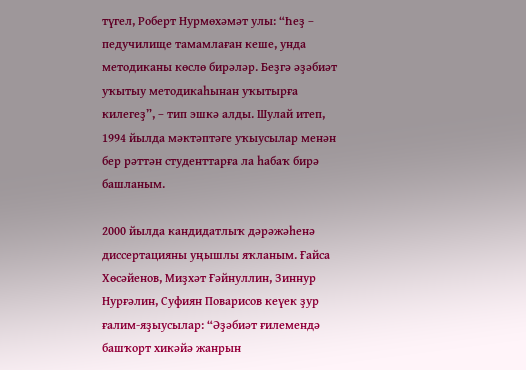түгел, Роберт Нурмөхәмәт улы: “Һеҙ – педучилище тамамлаған кеше, унда методиканы көслө бирәләр. Беҙгә әҙәбиәт уҡытыу методикаһынан уҡытырға килегеҙ”, – тип эшкә алды. Шулай итеп, 1994 йылда мәктәптәге уҡыусылар менән бер рәттән студенттарға ла һабаҡ бирә башланым.

2000 йылда кандидатлыҡ дәрәжәһенә диссертацияны уңышлы яҡланым. Ғайса Хөсәйенов, Миҙхәт Ғәйнуллин, Зиннур Нурғәлин, Суфиян Поварисов кеүек ҙур ғалим-яҙыусылар: “Әҙәбиәт ғилемендә башҡорт хикәйә жанрын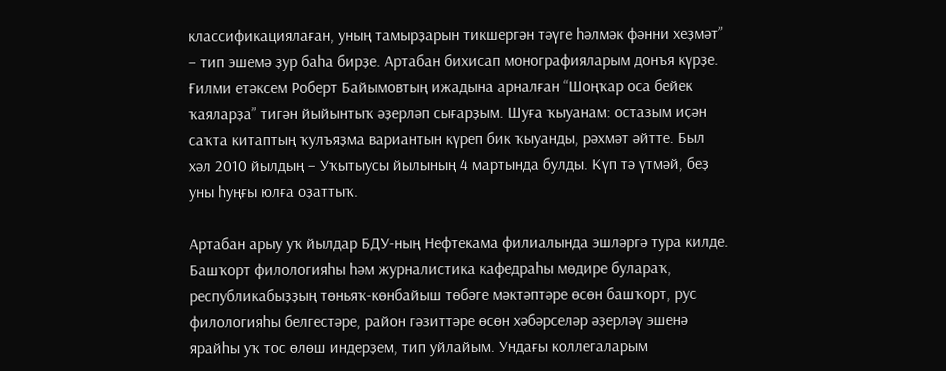классификациялаған, уның тамырҙарын тикшергән тәүге һәлмәк фәнни хеҙмәт” – тип эшемә ҙур баһа бирҙе. Артабан бихисап монографияларым донъя күрҙе. Ғилми етәксем Роберт Байымовтың ижадына арналған “Шоңҡар оса бейек ҡаяларҙа” тигән йыйынтыҡ әҙерләп сығарҙым. Шуға ҡыуанам: остазым иҫән саҡта китаптың ҡулъяҙма вариантын күреп бик ҡыуанды, рәхмәт әйтте. Был хәл 2010 йылдың – Уҡытыусы йылының 4 мартында булды. Күп тә үтмәй, беҙ уны һуңғы юлға оҙаттыҡ.

Артабан арыу уҡ йылдар БДУ-ның Нефтекама филиалында эшләргә тура килде. Башҡорт филологияһы һәм журналистика кафедраһы мөдире булараҡ, республикабыҙҙың төньяҡ-көнбайыш төбәге мәктәптәре өсөн башҡорт, рус филологияһы белгестәре, район гәзиттәре өсөн хәбәрселәр әҙерләү эшенә ярайһы уҡ тос өлөш индерҙем, тип уйлайым. Ундағы коллегаларым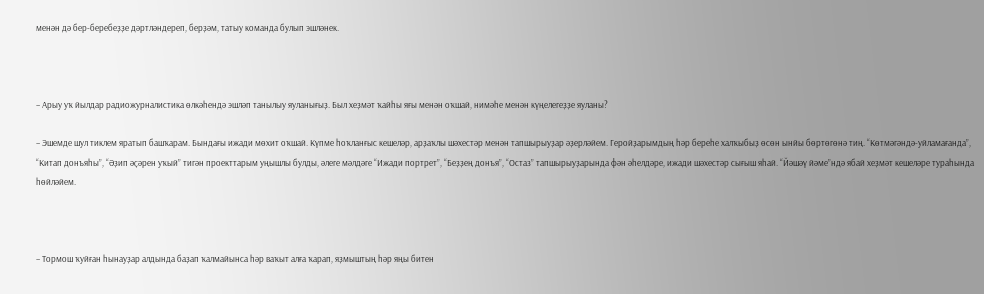менән дә бер-беребеҙҙе дәртләндереп, берҙәм, татыу команда булып эшләнек.



– Арыу уҡ йылдар радиожурналистика өлкәһендә эшләп танылыу яуланығыҙ. Был хеҙмәт ҡайһы яғы менән оҡшай, нимәһе менән күңелегеҙҙе яуланы?

– Эшемде шул тиклем яратып башҡарам. Бындағы ижади мөхит оҡшай. Күпме һоҡланғыс кешеләр, арҙаҡлы шәхестәр менән тапшырыуҙар әҙерләйем. Геройҙарымдың һәр береһе халҡыбыҙ өсөн ынйы бөртөгөнә тиң. “Көтмәгәндә-уйламағанда”, “Китап донъяһы”, “Әҙип әҫәрен уҡый” тигән проекттарым уңышлы булды, әлеге мәлдәге “Ижади портрет”, “Беҙҙең донъя”, “Остаз” тапшырыуҙарында фән әһелдәре, ижади шәхестәр сығыш яһай. “Йәшәү йәме”ндә ябай хеҙмәт кешеләре тураһында һөйләйем.



– Тормош ҡуйған һынауҙар алдында баҙап ҡалмайынса һәр ваҡыт алға ҡарап, яҙмыштың һәр яңы битен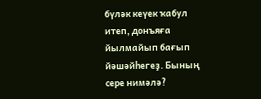бүләк кеүек ҡабул итеп, донъяға йылмайып бағып йәшәйһегеҙ. Бының сере нимәлә?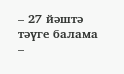– 27 йәштә тәүге балама –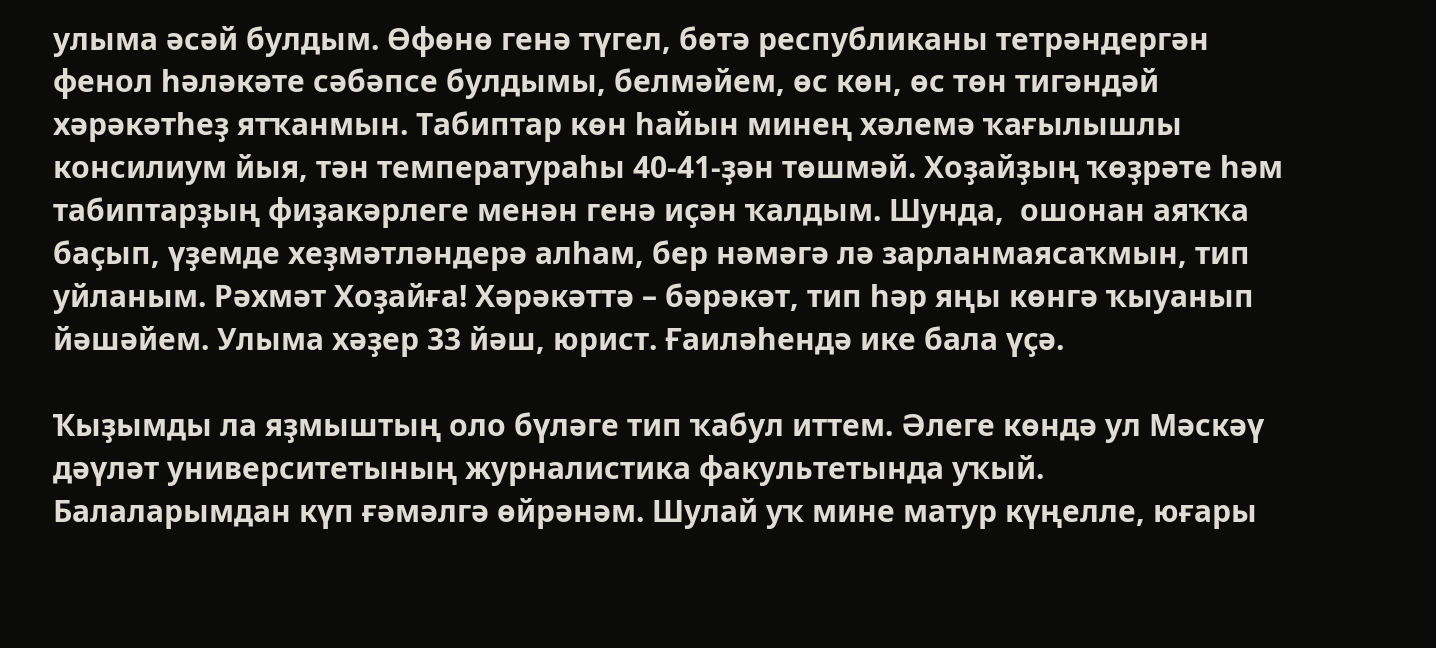улыма әсәй булдым. Өфөнө генә түгел, бөтә республиканы тетрәндергән фенол һәләкәте сәбәпсе булдымы, белмәйем, өс көн, өс төн тигәндәй хәрәкәтһеҙ ятҡанмын. Табиптар көн һайын минең хәлемә ҡағылышлы консилиум йыя, тән температураһы 40-41-ҙән төшмәй. Хоҙайҙың ҡөҙрәте һәм табиптарҙың фиҙакәрлеге менән генә иҫән ҡалдым. Шунда,  ошонан аяҡҡа баҫып, үҙемде хеҙмәтләндерә алһам, бер нәмәгә лә зарланмаясаҡмын, тип уйланым. Рәхмәт Хоҙайға! Хәрәкәттә – бәрәкәт, тип һәр яңы көнгә ҡыуанып йәшәйем. Улыма хәҙер 33 йәш, юрист. Ғаиләһендә ике бала үҫә.

Ҡыҙымды ла яҙмыштың оло бүләге тип ҡабул иттем. Әлеге көндә ул Мәскәү дәүләт университетының журналистика факультетында уҡый. Балаларымдан күп ғәмәлгә өйрәнәм. Шулай уҡ мине матур күңелле, юғары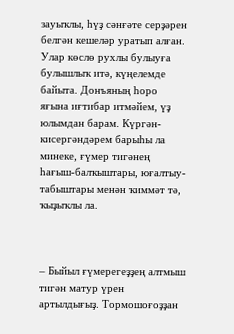зауыҡлы, һүҙ сәнғәте серҙәрен белгән кешеләр уратып алған. Улар көслө рухлы булыуға булышлыҡ итә, күңелемде байыта. Донъяның һоро яғына иғтибар итмәйем, үҙ юлымдан барам. Күргән-кисергәндәрем барыһы ла минеке, ғүмер тигәнең һағыш-балҡыштары, юғалтыу-табыштары менән ҡиммәт тә, ҡыҙыҡлы ла.



– Быйыл ғүмерегеҙҙең алтмыш тигән матур үрен артылдығыҙ. Тормошоғоҙҙан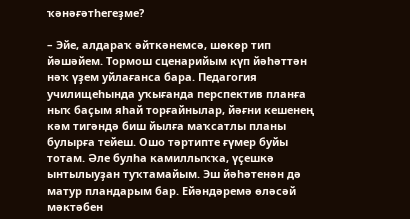ҡәнәғәтһегеҙме?

– Эйе, алдараҡ әйткәнемсә, шөкөр тип йәшәйем. Тормош сценарийым күп йәһәттән нәҡ үҙем уйлағанса бара. Педагогия училищеһында уҡығанда перспектив планға ныҡ баҫым яһай торғайнылар, йәғни кешенең кәм тигәндә биш йылға маҡсатлы планы булырға тейеш. Ошо тәртипте ғүмер буйы тотам. Әле булһа камиллыҡҡа, үҫешкә ынтылыуҙан туҡтамайым. Эш йәһәтенән дә матур пландарым бар. Ейәндәремә өләсәй мәктәбен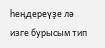һеңдереүҙе лә изге бурысым тип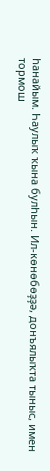һанайым. Һаулыҡ ҡына булһын. Ил-көнөбөҙҙә, донъялыҡта тыныс, имен тормош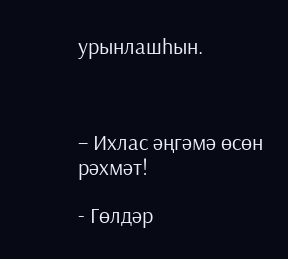урынлашһын.



– Ихлас әңгәмә өсөн рәхмәт!

- Гөлдәр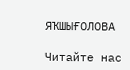ЯҠШЫҒОЛОВА

Читайте нас